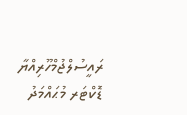ރައީސުލްޖުމްހޫރިއްޔާ ޑޮކްޓަރ މުޙައްމަދު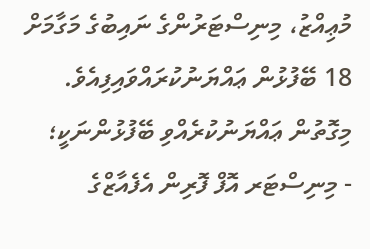މުޢިއްޒު، މިނިސްޓަރުންގެ ނައިބުގެ މަގާމަށް 18 ބޭފުޅުން ޢައްޔަނުކުރައްވައިފިއެވެ.
މިގޮތުން ޢައްޔަނުކުރެއްވި ބޭފުޅުންނަކީ؛
- މިނިސްޓަރ އޮފް ފޮރިން އެފެއާޒްގެ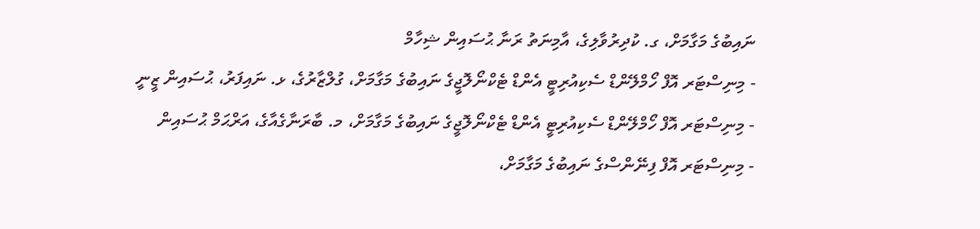ނައިބުގެ މަގާމަށް، ގ. ކުދިރުވާލިގެ، އާމިނަތު ރަނާ ޙުސައިން ޝިހާމް
- މިނިސްޓަރ އޮފް ހޯމްލޭންޑް ސެކިއުރިޓީ އެންޑް ޓެކްނޯލޮޖީގެ ނައިބުގެ މަގާމަށް، ގުލްޒާރުގެ، ޅ. ނައިފަރު، ޙުސައިން ޒީނީ
- މިނިސްޓަރ އޮފް ހޯމްލޭންޑް ސެކިއުރިޓީ އެންޑް ޓެކްނޯލޮޖީގެ ނައިބުގެ މަގާމަށް، މ. ބާރަނާގެއާގެ، އަރްޙަމް ޙުސައިން
- މިނިސްޓަރ އޮފް ފިނޭންސްގެ ނައިބުގެ މަގާމަށް،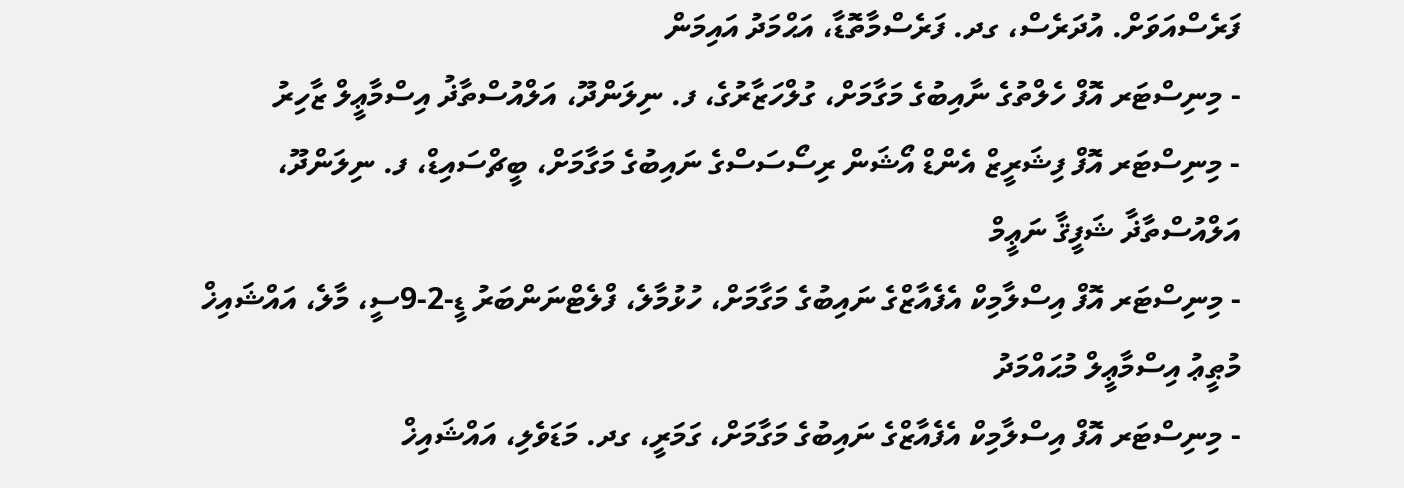ފަރެސްއަވަށް. އުދަރެސް، ގދ. ފަރެސްމާތޮޑާ، އަޙްމަދު އައިމަން
- މިނިސްޓަރ އޮފް ހެލްތުގެ ނާއިބުގެ މަގާމަށް، ގުލްހަޒާރުގެ، ފ. ނިލަންދޫ، އަލްއުސްތާޛު އިސްމާޢީލް ޒާހިރު
- މިނިސްޓަރ އޮފް ފިޝަރީޒް އެންޑް އޯޝަން ރިސޯސަސްގެ ނައިބުގެ މަގާމަށް، ބީޗްސައިޑް، ފ. ނިލަންދޫ، އަލްއުސްތާޛާ ޝަފީޤާ ނަޢީމް
- މިނިސްޓަރ އޮފް އިސްލާމިކް އެފެއާޒްގެ ނައިބުގެ މަގާމަށް، ހުޅުމާލެ، ފްލެޓްނަންބަރު ޑީ-2-9ސީ، މާލެ، އައްޝައިޚް މުޠީޢު އިސްމާޢީލް މުޙައްމަދު
- މިނިސްޓަރ އޮފް އިސްލާމިކް އެފެއާޒްގެ ނައިބުގެ މަގާމަށް، ގަމަރީ، ގދ. މަޑަވެލި، އައްޝައިޚް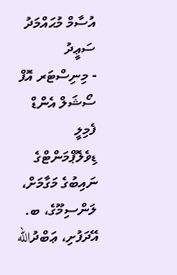އުސާމް މުޙައްމަދު ސަޢީދު
- މިނިސްޓަރ އޮފް ސޯޝަލް އެންޑް ފެމިލީ ޑިވެލޮޕްމަންޓްގެ ނައިބުގެ މަގާމަށް، ލަންސިމޫގެ، ބ. އޭދަފުށި، ޢަބްދުالله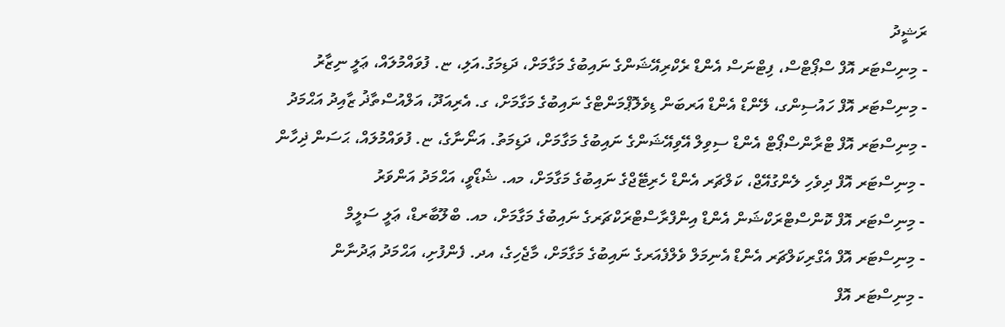ރަޝީދު
- މިނިސްޓަރ އޮފް ސްޕޯޓްސް، ފިޓްނަސް އެންޑް ރެކްރިއޭޝަންގެ ނައިބުގެ މަގާމަށް، ދަޑިމަގު.އަލި، ޏ. ފުވައްމުލައް، ޢަލީ ނިޒާރު
- މިނިސްޓަރ އޮފް ހައުސިންގ، ލޭންޑް އެންޑް އަރބަން ޑިވެލޮޕްމަންޓްގެ ނައިބުގެ މަގާމަށް، ގ. އެރިއަދޫ، އަލްއުސްތާޛު ޒާއިދު އަޙްމަދު
- މިނިސްޓަރ އޮފް ޓްރާންސްޕޯޓް އެންޑް ސިވިލް އޭވިއޭޝަންގެ ނައިބުގެ މަގާމަށް، ދަޑިމަތު. އަނޯނާގެ، ޏ. ފުވައްމުލައް، ޙަސަން ޛިހާން
- މިނިސްޓަރ އޮފް ދިވެހި ލެންގުއޭޖް، ކަލްޗަރ އެންޑް ހެރިޓޭޖްގެ ނައިބުގެ މަގާމަށް، މއ. ޝެޑޯވީ، އަޙްމަދު އަންވަރު
- މިނިސްޓަރ އޮފް ކޮންސްޓްރަކްޝަން އެންޑް އިންފްރާސްޓްރަކްޗަރގެ ނައިބުގެ މަގާމަށް، މއ. ބްލޫބާރޑް، ޢަލީ ސަލީމް
- މިނިސްޓަރ އޮފް އެގްރިކަލްޗަރ އެންޑް އެނިމަލް ވެލްފެއަރގެ ނައިބުގެ މަގާމަށް، މާޖެހިގެ، އދ. ފެންފުށި، އަޙްމަދު ޢަދުނާން
- މިނިސްޓަރ އޮފް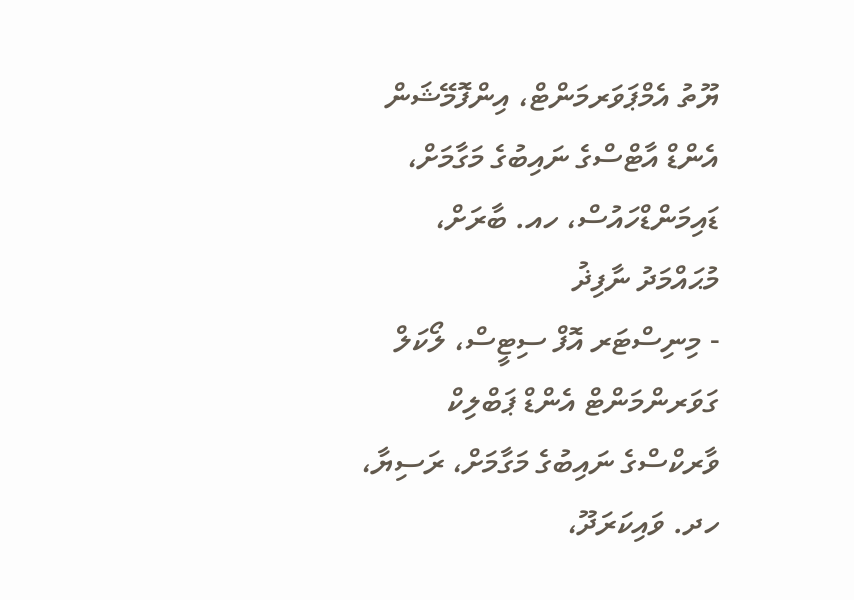ޔޫތު އެމްޕަވަރމަންޓް، އިންފޮމޭޝަން އެންޑް އާޓްސްގެ ނައިބުގެ މަގާމަށް، ޑައިމަންޑްހައުސް، ހއ. ބާރަށް، މުޙައްމަދު ނާފިޛު
- މިނިސްޓަރ އޮފް ސިޓީސް، ލޯކަލް ގަވަރންމަންޓް އެންޑް ޕަބްލިކް ވާރކްސްގެ ނައިބުގެ މަގާމަށް، ރަސިޔާ، ހދ. ވައިކަރަދޫ،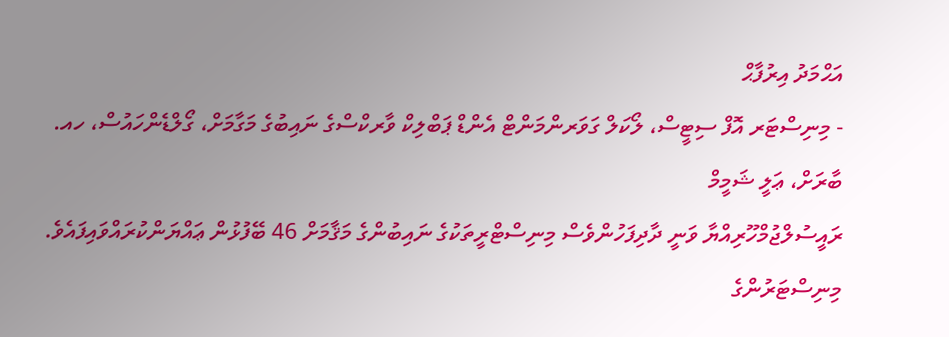އަޙްމަދު އިރުފާޙް
- މިނިސްޓަރ އޮފް ސިޓީސް، ލޯކަލް ގަވަރންމަންޓް އެންޑް ޕަބްލިކް ވާރކްސްގެ ނައިބުގެ މަގާމަށް، ގޯލްޑެންހައުސް، ހއ. ބާރަށް، ޢަލީ ޝަމީމް
ރައީސުލްޖުމްހޫރިއްޔާ ވަނީ ދާދިފަހުންވެސް މިނިސްޓްރީތަކުގެ ނައިބުންގެ މަޤާމަށް 46 ބޭފުޅުން ޢައްޔަންކުރައްވައިފައެވެ.
މިނިސްޓަރުންގެ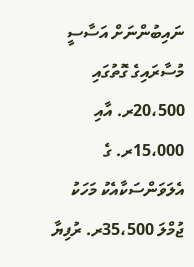ނައިބުންނަށް އަސާސީ މުސާރައިގެ ގޮތުގައި 20،500ރ. އާއި 15،000ރ. ގެ އެލަވަންސަކާއެކު މަހަކު ޖުމްލަ 35،500ރ. ރުފިޔާ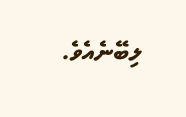ލިބޭނެއެވެ.